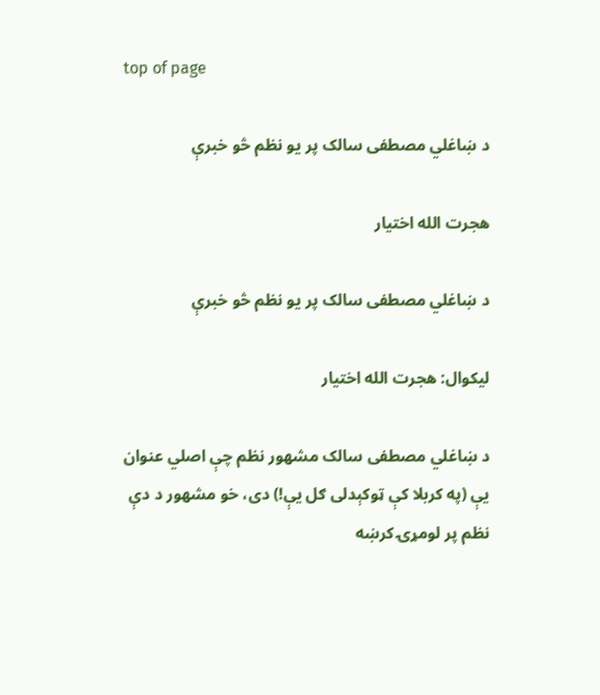top of page

د ښاغلي مصطفی سالک پر يو نظم څو خبرې

هجرت الله اختيار

د ښاغلي مصطفی سالک پر يو نظم څو خبرې

ليکوال: هجرت الله اختيار

د ښاغلي مصطفی سالک مشهور نظم چې اصلي عنوان یې (په کربلا کې ټوکېدلی ګل یې!) دی،‌ خو مشهور د دې نظم پر لومړۍ کرښه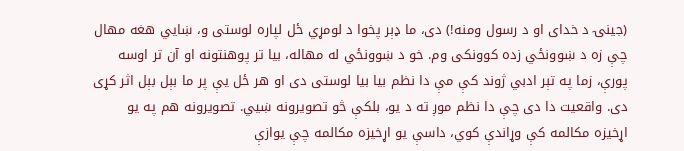(جینۍ د خدای او د رسول ومنه!) دی،‌ ما ډېر پخوا د لومړي ځل لپاره لوستی و، ښايي هغه مهال چې زه د ښوونځي زده کوونکی وم. خو د ښوونځي له مهاله،‌ بيا تر پوهنتونه او آن تر اوسه پورې،‌ زما په تېر ادبي ژوند کې مې دا نظم بيا بيا لوستی دی او هر ځل یې پر ما بېل بېل اثر کړی دی. واقعيت دا دی چې دا نظم موږ ته د يو،‌ بلکې څو تصويرونه ښيي. تصويرونه هم په يو اړخيزه مکالمه کې وړاندې کوي،‌ داسې يو اړخيزه مکالمه چې يوازې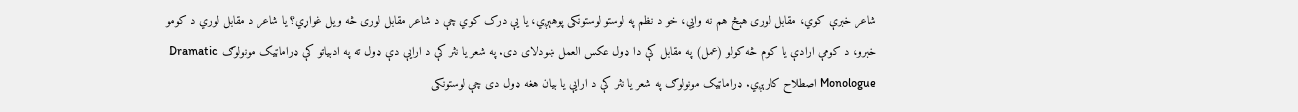شاعر خبرې کوي، مقابل لوری هېڅ هم نه وايي،‌ خو د نظم په لوستو لوستونکی پوهېږي، يا یې درک کوي چې د شاعر مقابل لوری څه ويل غواړي؟ يا شاعر د مقابل لوري د کومو خبرو،‌ د کومې ارادې يا کوم څه کولو (عمل) په مقابل کې دا ډول عکس العمل ښودلای دی. په شعر يا نثر کې د ارایې دې ډول ته په ادبياتو کې ډراماټيک مونولوګ Dramatic Monologue اصطلاح کارېږي. ډراماټيک مونولوګ په شعر يا نثر کې د ارایې يا بيان هغه ډول دی چې لوستونکی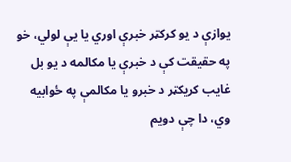يوازې د يو کرکټر خبرې اوري يا یې لولي، خو په حقیقت کې د خبرې يا مکالمه د يو بل غایب کريکټر د خبرو يا مکالمې په ځوابيه وي،‌ دا چې دويم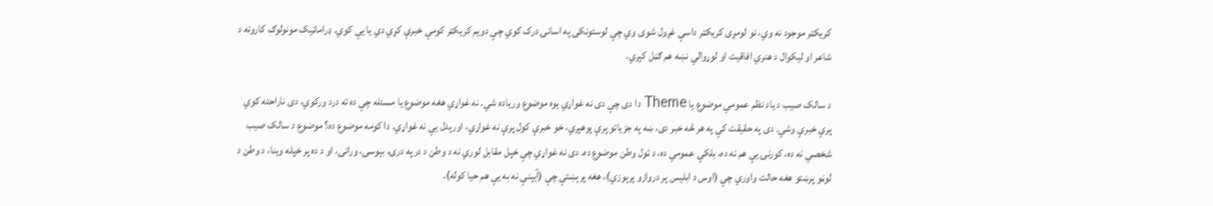کريکټر موجود نه وي،‌ نو لومړی کريکټر داسې غږول شوی وي چې لوستونکی په اسانۍ درک کوي چې دويم کريکټر کومې خبرې کړي دي یا یې کوي. ډراماټيک مونولوګ کارونه د شاعر او ليکوال د هنري افاقيت او لوړوالي نښه هم ګڼل کېږي.

د سالک صیب د ياد نظم عمومي موضوع يا Theme دا دی چې دی نه غواړي يوه موضوع ورياده شي. نه غواړي هغه موضوع يا مسئله چې ده ته درد ورکوي، دی ناراحته کوي پرې خبرې وشي. دی په حقیقت کې په هر څه خبر دی، ښه په جزياتو پرې پوهېږي، خو خبرې کول پرې نه غواړي، اورېدل یې نه غواړي. دا کومه موضوع ده؟ موضوع د سالک صیب شخصي نه ده،‌ کورنۍ یې هم نه ده، بلکې عمومي ده، د ټول وطن موضوع ده. دی نه غواړي چې خپل مقابل لوري نه د وطن د درپه درۍ، بېوسۍ، ورانۍ، او د ده پر خپله وينا، د وطن د لوڼو پرښتو هغه حالت واوري چې (اوس د ابليس پر دروازو پرېوزي)، هغه پرېښتې چې (آیېنې نه به یې هم حيا کوله).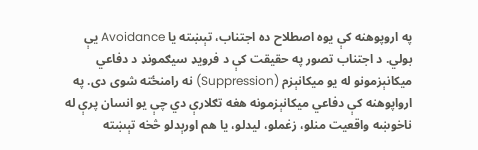په اروپوهنه کې يوه اصطلاح ده اجتناب،‌ تېښته يا Avoidance یې بولي. د اجتناب تصور په حقيقت کې د فرويډ سيګمونډ د دفاعي ميکانېزمونو له يو ميکانېزم (Suppression) نه رامنځته شوی دی. په ارواپوهنه کې دفاعي ميکانېزمونه هغه تګلارې دي چې يو انسان پرې له ناخوښه واقعيت منلو، زغملو، ليدلو، يا هم اورېدلو څخه تېښته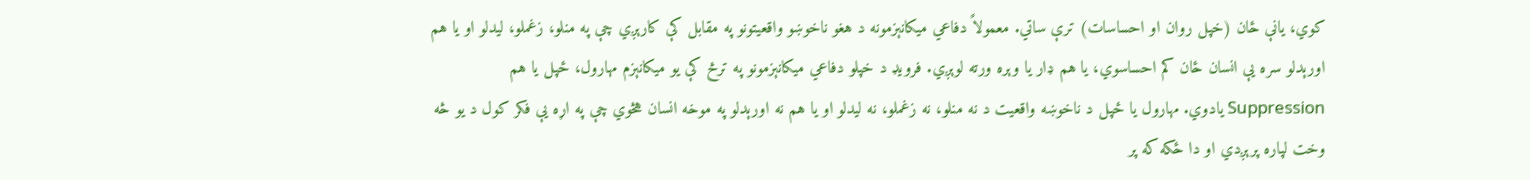کوي، يانې ځان (خپل روان او احساسات) ترې ساتي. معمولاً دفاعي ميکانېزمونه د هغو ناخوښو واقعيتونو په مقابل کې کارېږي چې په منلو، زغملو، ليدلو او يا هم اورېدلو سره یې انسان ځان کم احساسوي، يا هم ډار يا وېره ورته لوېږي. فرويډ د خپلو دفاعي ميکانېزمونو په ترڅ کې يو ميکانېزم مهارول، ځپل يا هم Suppression يادوي. مهارول يا ځپل د ناخوښه واقعيت د نه منلو، نه زغملو،‌ نه ليدلو او يا هم نه اورېدلو په موخه انسان هڅوي چې په اړه یې فکر کول د يو څه وخت لپاره پرېږدي او دا ځکه که پر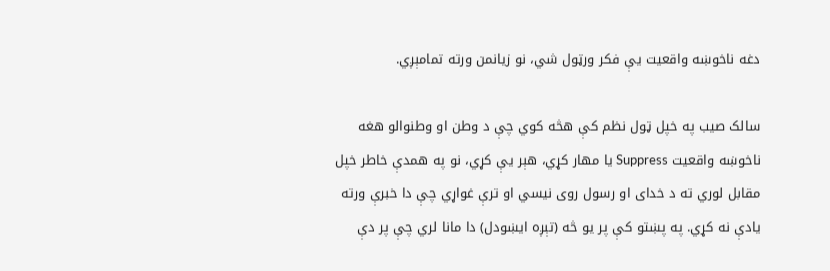دغه ناخوښه واقعيت یې فکر ورټول شي،‌ نو زيانمن ورته تمامېږي.

سالک صیب په خپل ټول نظم کې هڅه کوي چې د وطن او وطنوالو هغه ناخوښه واقعيت Suppress يا مهار کړي،‌ هېر یې کړي، نو په همدې خاطر خپل مقابل لوري ته د خدای او رسول روی نیسي او ترې غواړي چې دا خبرې ورته یادې نه کړي. په پښتو کې پر يو څه (تېږه ایښودل) دا مانا لري چې پر دې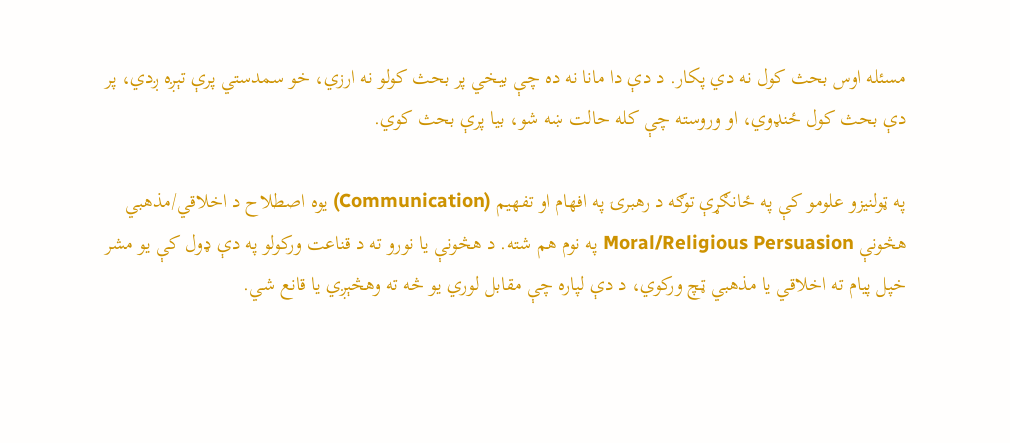مسئله اوس بحث کول نه دي پکار. د دې دا مانا نه ده چې بیخي پر بحث کولو نه ارزي، خو سمدستي پرې تېږه ږدي، پر دې بحث کول ځنډوي، او وروسته چې کله حالت ښه شو، بيا پرې بحث کوي.

په ټولنیزو علومو کې په ځانګړې توګه د رهبرۍ په افهام او تفهيم (Communication) يوه اصطلاح د اخلاقي/مذهبي هڅونې Moral/Religious Persuasion په نوم هم شته. د هڅونې يا نورو ته د قناعت ورکولو په دې ډول کې يو مشر خپل پیام ته اخلاقي یا مذهبي ټچ ورکوي، د دې لپاره چې مقابل لوري يو څه ته وهڅېږي یا قانع شي.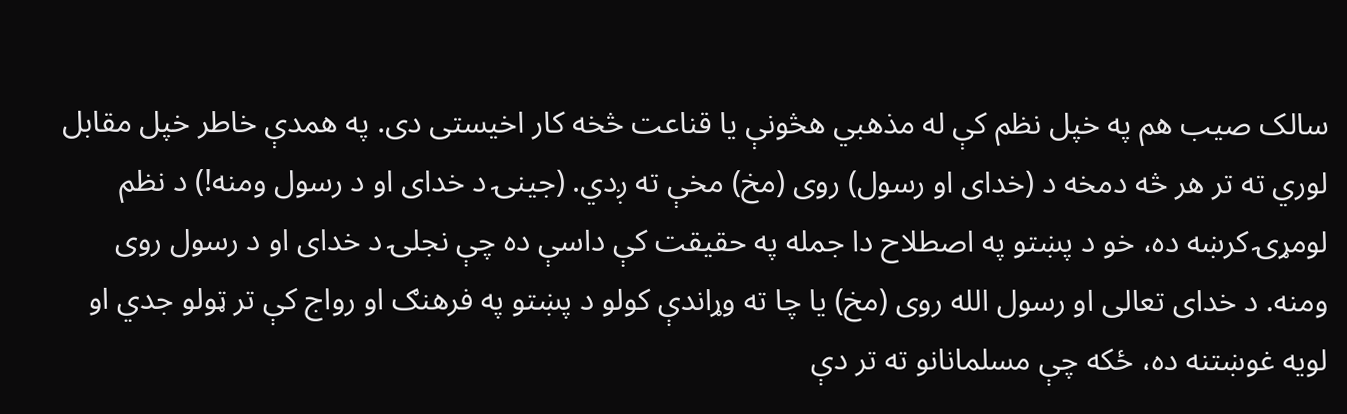سالک صيب هم په خپل نظم کې له مذهبي هڅونې يا قناعت څخه کار اخيستی دی. په همدې خاطر خپل مقابل لوري ته تر هر څه دمخه د (خدای او رسول) روی (مخ) مخې ته ږدي. (جینۍ د خدای او د رسول ومنه!) د نظم لومړۍ کرښه ده، خو د پښتو په اصطلاح دا جمله په حقیقت کې داسې ده چې نجلۍ د خدای او د رسول روی ومنه. د خدای تعالی او رسول الله روی (مخ) يا چا ته وړاندې کولو د پښتو په فرهنګ او رواج کې تر ټولو جدي او لويه غوښتنه ده، ځکه چې مسلمانانو ته تر دې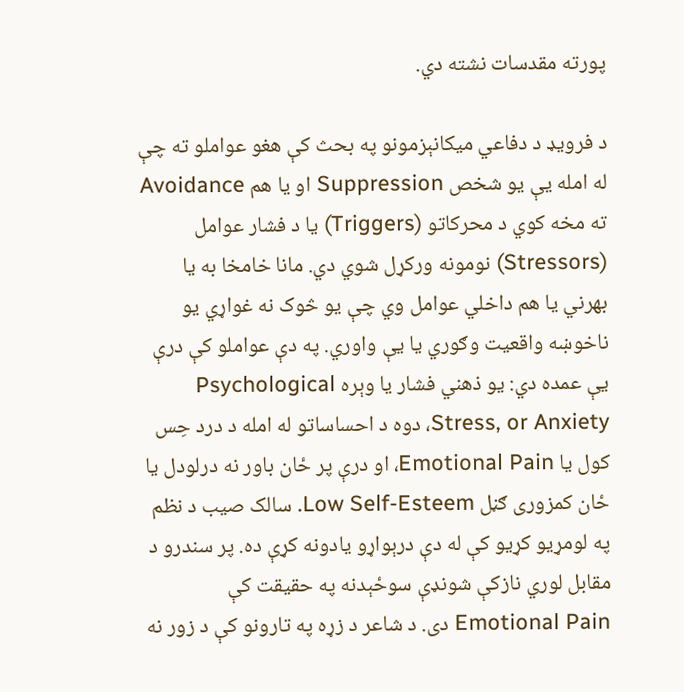پورته مقدسات نشته دي.

د فرويډ د دفاعي ميکانېزمونو په بحث کې هغو عواملو ته چې له امله یې يو شخص Suppression او يا هم Avoidance ته مخه کوي د محرکاتو (Triggers) یا د فشار عوامل (Stressors) نومونه ورکړل شوي دي. مانا خامخا به يا بهرني یا هم داخلي عوامل وي چې يو څوک نه غواړي يو ناخوښه واقعيت وګوري یا یې واوري. په دې عواملو کې درې یې عمده دي: يو ذهني فشار يا وېره Psychological Stress, or Anxiety، دوه د احساساتو له امله د درد حِس کول يا Emotional Pain، او درې پر ځان باور نه درلودل يا ځان کمزوری ګڼل Low Self-Esteem. سالک صیب د نظم په لومړيو کړيو کې له دې درېواړو يادونه کړې ده. پر سندرو د مقابل لوري نازکې شونډې سوځېدنه په حقیقت کې Emotional Pain دی. د شاعر د زړه په تارونو کې د زور نه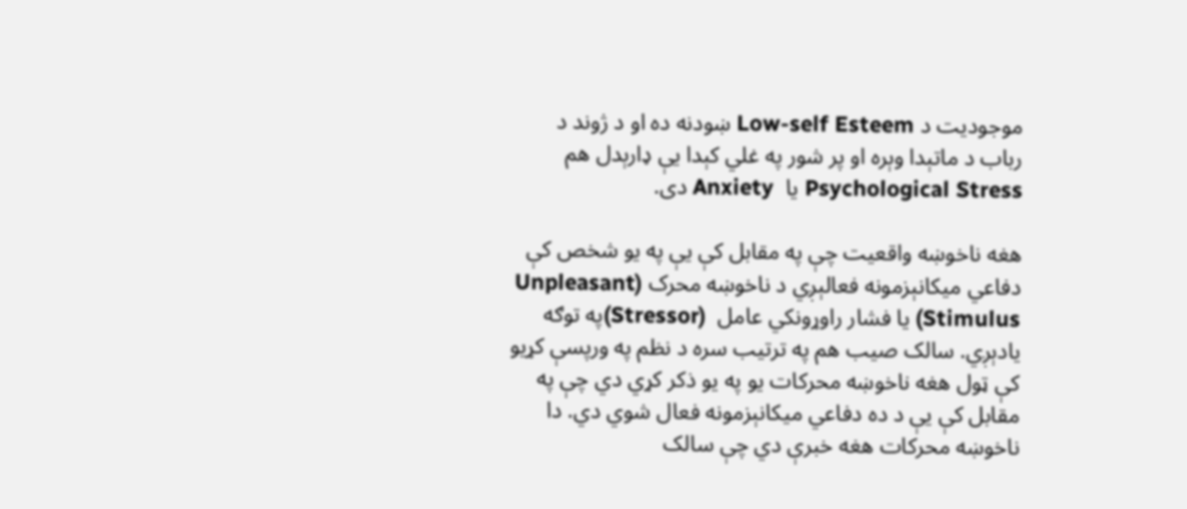موجوديت د Low-self Esteem ښودنه ده او د ژوند د رباب د ماتېدا وېره او پر شور په غلي کېدا یې ډارېدل هم Psychological Stress يا  Anxiety دی.

هغه ناخوښه واقعيت چې په مقابل کې یې په يو شخص کې دفاعي ميکانېزمونه فعالېږي د ناخوښه محرک (Unpleasant Stimulus) یا فشار راوړونکي عامل  (Stressor)په توګه يادېږي. سالک صیب هم په ترتیب سره د نظم په ورپسې کړيو کې ټول هغه ناخوښه محرکات يو په يو ذکر کړي دي چې په مقابل کې یې د ده دفاعي ميکانېزمونه فعال شوي دي. دا ناخوښه محرکات هغه خبرې دي چې سالک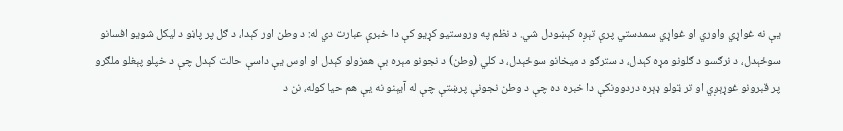یې نه غواړي واوري او غواړي سمدستي پرې تېږه کېښودل شي. د نظم په وروستيو کړيو کې دا خبرې عبارت دي له: د وطن اور کېدا،‌ د ګل پر پاڼو د ليکل شويو افسانو سوځېدل،‌ د نرګسو د ګلونو مړه کېدل،‌ د سترګو د ميخانو سوځېدل،‌ د کلي (وطن) د نجونو مېره بې همزولو کېدل او اوس یې داسې حالت کېدل چې د خپلو پېغلو ملګرو پر قبرونو غوړېږي او تر ټولو ډېره دردوونکې دا خبره ده چې د وطن نجونې پرښتې چې له آیېنو نه یې هم حيا کوله،‌ نن د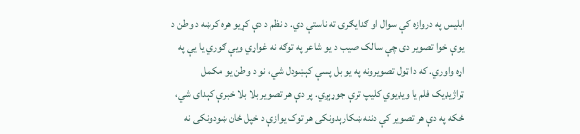ابليس په دروازه کې سوال او ګدایګرۍ ته ناستې دي. د نظم د دې کړيو هره کرښه د وطن د يوې خوا تصوير دی چې سالک صیب د یو شاعر په توګه نه غواړي ویې ګوري یا یې په اړه واوري. که دا ټول تصويرونه په يو بل پسې کېښودل شي،‌ نو د وطن يو مکمل ټراژيډيک فلم يا ويډيوي کليپ ترې جوړېږي. پر دې هر تصوير بلا بلا خبرې کېدای شي، ځکه په دې هر تصوير کې دننه ښکارېدونکی هر توک یوازې د خپل ځان ښودونکی نه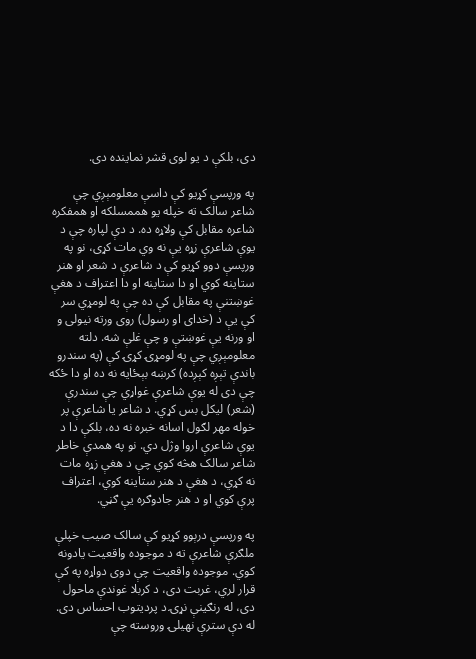دی، بلکې د یو لوی قشر نماينده دی.

په ورپسې کړيو کې داسې معلومېږي چې شاعر سالک ته خپله يو هممسلکه او همفکره شاعره مقابل کې ولاړه ده. د دې لپاره چې د یوې شاعرې زړه یې نه وي مات کړی،‌ نو په ورپسې دوو کړيو کې د شاعرې د شعر او هنر ستاينه کوي او دا ستاينه او دا اعتراف د هغې غوښتنې په مقابل کې ده چې په لومړي سر کې یې د (خدای او رسول) روی ورته نيولی و او ورنه یې غوښتې و چې غلې شه. دلته معلومېږي چې په لومړۍ کړۍ کې (په سندرو باندې تېږه کېږده) کرښه بېځايه نه ده او دا ځکه چې دی له یوې شاعرې غواړي چې سندرې (شعر) ليکل بس کړي. د شاعر يا شاعرې پر خوله مهر لګول اسانه خبره نه ده، بلکې دا د یوې شاعرې اروا وژل دي. نو په همدې خاطر شاعر سالک هڅه کوي چې د هغې زړه مات نه کړي، د هغې د هنر ستاينه کوي، اعتراف پرې کوي او د هنر جادوګره یې ګڼي.

په ورپسې درېوو کړيو کې سالک صیب خپلې ملګرې شاعرې ته د موجوده واقعيت يادونه کوي. موجوده واقعيت چې دوی دواړه په کې قرار لري،‌ غربت دی، د کربلا غوندې ماحول دی، له رنګینې نړۍ د پرديتوب احساس دی. له دې سترې نهيلۍ وروسته چې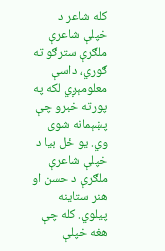کله شاعر د خپلې شاعرې ملګرې سترګو ته ګوري، داسې معلومېږي لکه په پورته خبرو چې پښېمانه شوی وي. يو ځل بيا د خپلې شاعرې ملګرې د حسن او هنر ستاينه پيلوي. کله چې هغه خپلې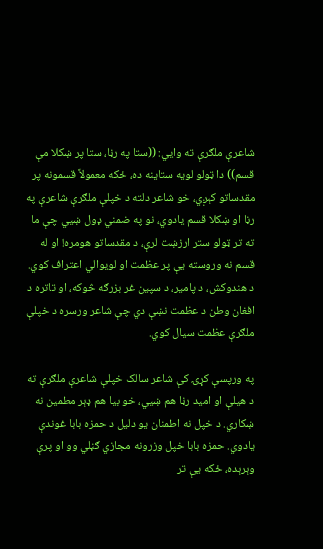شاعرې ملګرې ته وايي: ((ستا په رڼا،‌ ستا پر ښکلا مې قسم)) دا ټولو لويه ستاينه ده، ځکه معمولاً قسمونه پر مقدساتو کېږي، خو شاعر دلته د خپلې ملګرې شاعرې په رڼا او ښکلا قسم يادوي، نو په ضمني ډول ښيي چې ما ته تر ټولو ستر ارزښت لرې، د مقدساتو هومره! او له قسم نه وروسته یې پر عظمت او لويوالي اعتراف کوي. د هندوکش، د پامير، د سپين غر بزرګه څوکه، او تاتره د افغان وطن د عظمت نښې دي چې شاعر ورسره د خپلې ملګرې عظمت سيال کوي.

په ورپسې کړۍ کې شاعر سالک خپلې شاعرې ملګرې ته د هيلې او اميد رڼا هم ښيي، خو بيا هم ډېر مطمين نه ښکاري. د خپل نه اطمنان يو دليل د حمزه بابا غوندې يادوي. حمزه بابا خپل وزرونه مجازي ګڼلي وو او پرې وېرېده، ځکه یې تر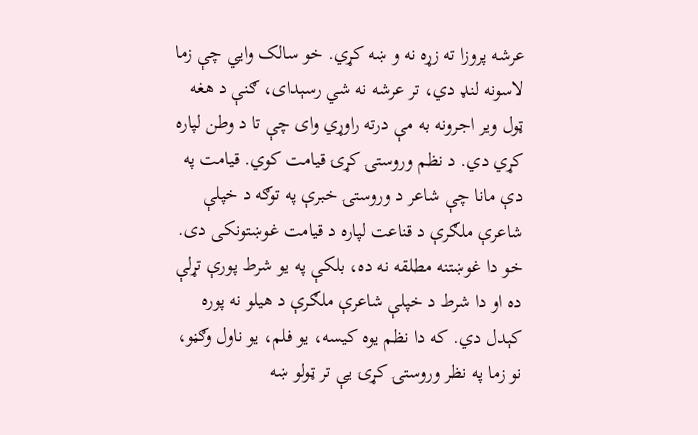عرشه پروزا ته زړه نه و ښه کړي. خو سالک وايي چې زما لاسونه لنډ دي،‌ تر عرشه نه شي رسېدای، ګنې د هغه ټول وير اجرونه به مې درته راوړي وای چې تا د وطن لپاره کړي دي. د نظم وروستۍ کړۍ قيامت کوي. قيامت په دې مانا چې شاعر د وروستۍ خبرې په توګه د خپلې شاعرې ملګرې د قناعت لپاره د قيامت غوښتونکی دی. خو دا غوښتنه مطلقه نه ده، بلکې په يو شرط پورې تړلې ده او دا شرط د خپلې شاعرې ملګرې د هيلو نه پوره کېدل دي. که دا نظم يوه کيسه، يو فلم، يو ناول وګڼو، نو زما په نظر وروستۍ کړۍ یې تر ټولو ښه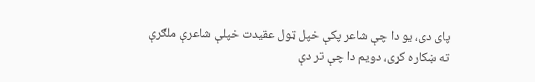پای دی، یو دا چې شاعر پکې خپل ټول عقيدت خپلې شاعرې ملګرې ته ښکاره کړی، دویم دا چې تر دې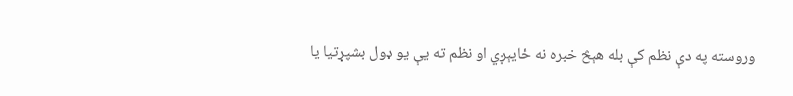وروسته په دې نظم کې بله هېڅ خبره نه ځایېږي او نظم ته یې يو ډول بشپړتيا يا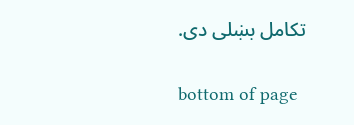تکامل بښلی دی.

bottom of page